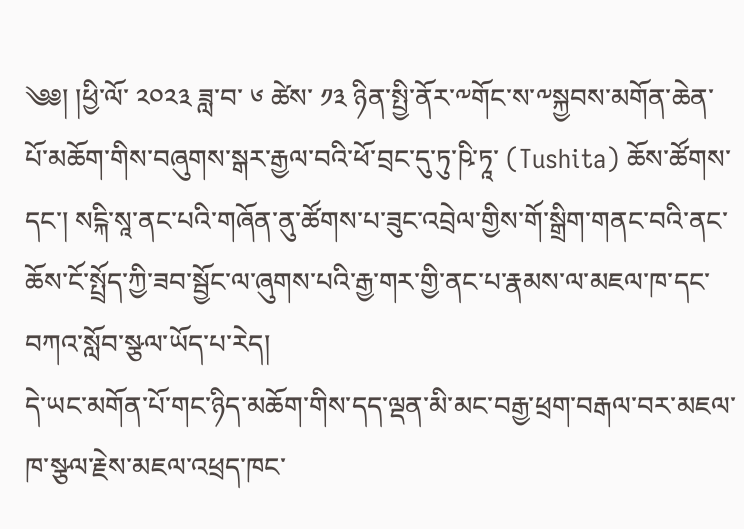༄༅། །ཕྱི་ལོ་ ༢༠༢༣ ཟླ་བ་ ༦ ཚེས་ ༡༣ ཉིན་སྤྱི་ནོར་༸གོང་ས་༸སྐྱབས་མགོན་ཆེན་པོ་མཆོག་གིས་བཞུགས་སྒར་རྒྱལ་བའི་ཕོ་བྲང་དུ་ཏུ་ཥི་ཏཱ་ (Tushita) ཆོས་ཚོགས་དང་། སངྐི་སཱ་ནང་པའི་གཞོན་ནུ་ཚོགས་པ་ཟུང་འབྲེལ་གྱིས་གོ་སྒྲིག་གནང་བའི་ནང་ཆོས་ངོ་སྤྲོད་ཀྱི་ཟབ་སྦྱོང་ལ་ཞུགས་པའི་རྒྱ་གར་གྱི་ནང་པ་རྣམས་ལ་མཇལ་ཁ་དང་བཀའ་སློབ་སྩལ་ཡོད་པ་རེད།
དེ་ཡང་མགོན་པོ་གང་ཉིད་མཆོག་གིས་དད་ལྡན་མི་མང་བརྒྱ་ཕྲག་བརྒལ་བར་མཇལ་ཁ་སྩལ་རྗེས་མཇལ་འཕྲད་ཁང་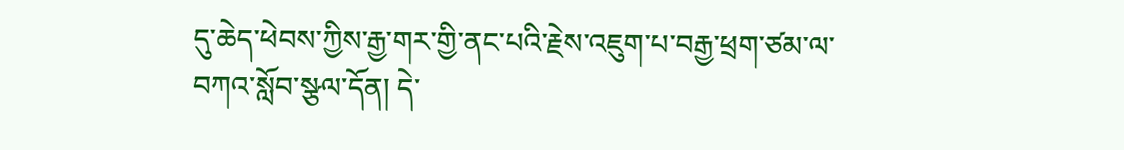དུ་ཆེད་ཕེབས་ཀྱིས་རྒྱ་གར་གྱི་ནང་པའི་རྗེས་འཇུག་པ་བརྒྱ་ཕྲག་ཙམ་ལ་བཀའ་སློབ་སྩལ་དོན། དེ་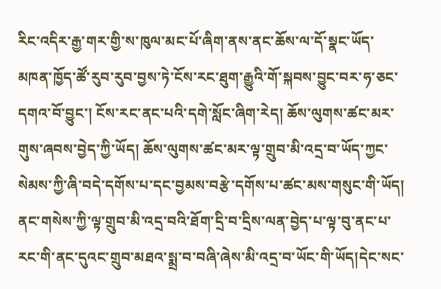རིང་འདིར་རྒྱ་གར་གྱི་ས་ཁུལ་མང་པོ་ཞིག་ནས་ནང་ཆོས་ལ་དོ་སྣང་ཡོད་མཁན་ཁྱོད་ཚོ་རུབ་རུབ་བྱས་ཏེ་ངོས་རང་ཐུག་རྒྱུའི་གོ་སྐབས་བྱུང་བར་ཧ་ཅང་དགའ་བོ་བྱུང་། ངོས་རང་ནང་པའི་དགེ་སློང་ཞིག་རེད། ཆོས་ལུགས་ཚང་མར་གུས་ཞབས་བྱེད་ཀྱི་ཡོད། ཆོས་ལུགས་ཚང་མར་ལྟ་གྲུབ་མི་འདྲ་བ་ཡོད་ཀྱང་སེམས་ཀྱི་ཞི་བདེ་དགོས་པ་དང་བྱམས་བརྩེ་དགོས་པ་ཚང་མས་གསུང་གི་ཡོད། ནང་གསེས་ཀྱི་ལྟ་གྲུབ་མི་འདྲ་བའི་ཐོག་དྲི་བ་དྲིས་ལན་བྱེད་པ་ལྟ་བུ་ནང་པ་རང་གི་ནང་དུའང་གྲུབ་མཐའ་སྨྲ་བ་བཞི་ཞེས་མི་འདྲ་བ་ཡོང་གི་ཡོད།དེང་སང་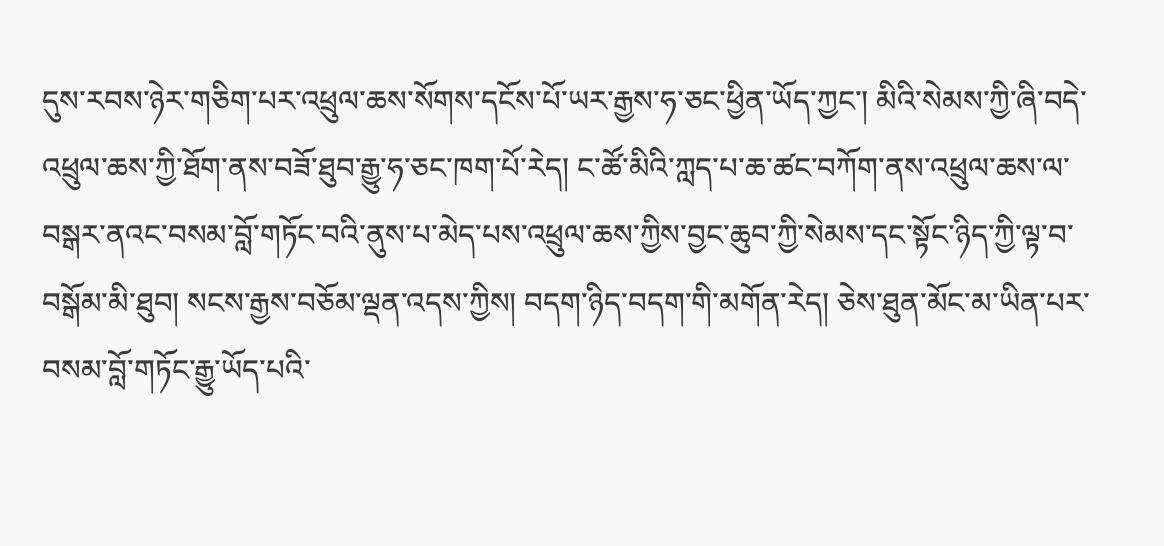དུས་རབས་ཉེར་གཅིག་པར་འཕྲུལ་ཆས་སོགས་དངོས་པོ་ཡར་རྒྱས་ཧ་ཅང་ཕྱིན་ཡོད་ཀྱང་། མིའི་སེམས་ཀྱི་ཞི་བདེ་འཕྲུལ་ཆས་ཀྱི་ཐོག་ནས་བཟོ་ཐུབ་རྒྱུ་ཧ་ཅང་ཁག་པོ་རེད། ང་ཚོ་མིའི་ཀླད་པ་ཆ་ཚང་བཀོག་ནས་འཕྲུལ་ཆས་ལ་བསྒར་ནའང་བསམ་བློ་གཏོང་བའི་ནུས་པ་མེད་པས་འཕྲུལ་ཆས་ཀྱིས་བྱང་ཆུབ་ཀྱི་སེམས་དང་སྟོང་ཉིད་ཀྱི་ལྟ་བ་བསྒོམ་མི་ཐུབ། སངས་རྒྱས་བཅོམ་ལྡན་འདས་ཀྱིས། བདག་ཉིད་བདག་གི་མགོན་རེད། ཅེས་ཐུན་མོང་མ་ཡིན་པར་བསམ་བློ་གཏོང་རྒྱུ་ཡོད་པའི་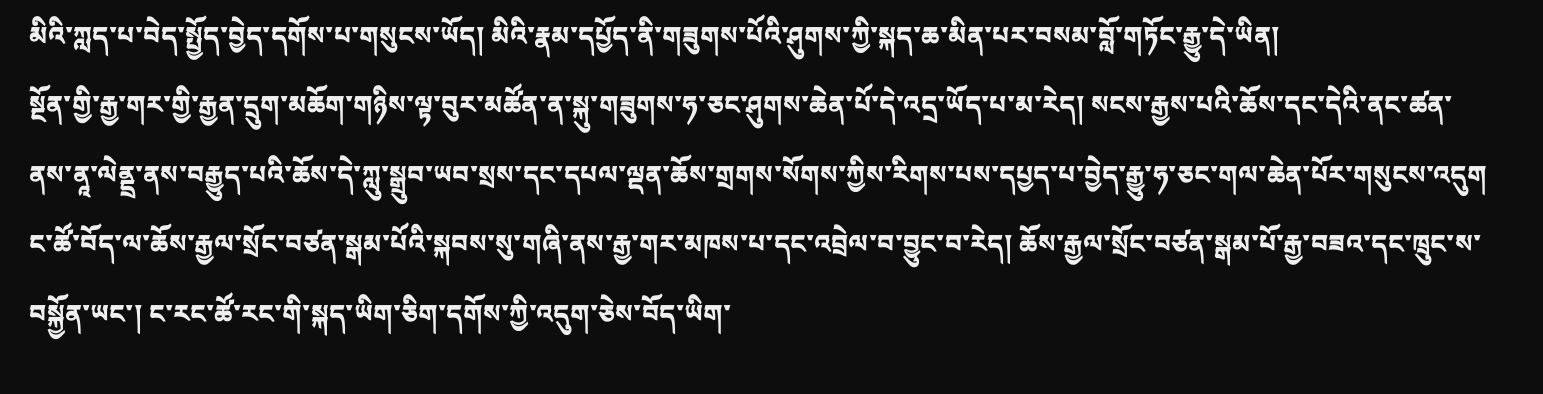མིའི་ཀླད་པ་བེད་སྤྱོད་བྱེད་དགོས་པ་གསུངས་ཡོད། མིའི་རྣམ་དཔྱོད་ནི་གཟུགས་པོའི་ཤུགས་ཀྱི་སྐད་ཆ་མིན་པར་བསམ་བློ་གཏོང་རྒྱུ་དེ་ཡིན།
སྔོན་གྱི་རྒྱ་གར་གྱི་རྒྱན་དྲུག་མཆོག་གཉིས་ལྟ་བུར་མཚོན་ན་སྐུ་གཟུགས་ཧ་ཅང་ཤུགས་ཆེན་པོ་དེ་འདྲ་ཡོད་པ་མ་རེད། སངས་རྒྱས་པའི་ཆོས་དང་དེའི་ནང་ཚན་ནས་ནཱ་ལེནྡྲ་ནས་བརྒྱུད་པའི་ཆོས་དེ་ཀླུ་སྒྲུབ་ཡབ་སྲས་དང་དཔལ་ལྡན་ཆོས་གྲགས་སོགས་ཀྱིས་རིགས་པས་དཔྱད་པ་བྱེད་རྒྱུ་ཧ་ཅང་གལ་ཆེན་པོར་གསུངས་འདུག ང་ཚོ་བོད་ལ་ཆོས་རྒྱལ་སྲོང་བཙན་སྒམ་པོའི་སྐབས་སུ་གཞི་ནས་རྒྱ་གར་མཁས་པ་དང་འབྲེལ་བ་བྱུང་བ་རེད། ཆོས་རྒྱལ་སྲོང་བཙན་སྒམ་པོ་རྒྱ་བཟའ་དང་ཁྲུང་ས་བསྐྱོན་ཡང་། ང་རང་ཚོ་རང་གི་སྐད་ཡིག་ཅིག་དགོས་ཀྱི་འདུག་ཅེས་བོད་ཡིག་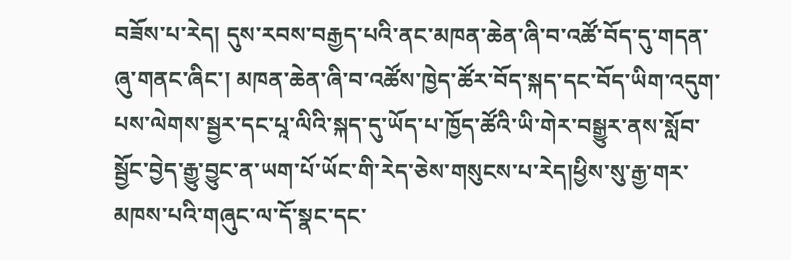བཟོས་པ་རེད། དུས་རབས་བརྒྱད་པའི་ནང་མཁན་ཆེན་ཞི་བ་འཚོ་བོད་དུ་གདན་ཞུ་གནང་ཞིང་། མཁན་ཆེན་ཞི་བ་འཚོས་ཁྱེད་ཚོར་བོད་སྐད་དང་བོད་ཡིག་འདུག་པས་ལེགས་སྦྱར་དང་པཱ་ལིའི་སྐད་དུ་ཡོད་པ་ཁྱོད་ཚོའི་ཡི་གེར་བསྒྱུར་ནས་སློབ་སྦྱོང་བྱེད་རྒྱུ་བྱུང་ན་ཡག་པོ་ཡོང་གི་རེད་ཅེས་གསུངས་པ་རེད།ཕྱིས་སུ་རྒྱ་གར་མཁས་པའི་གཞུང་ལ་དོ་སྣང་དང་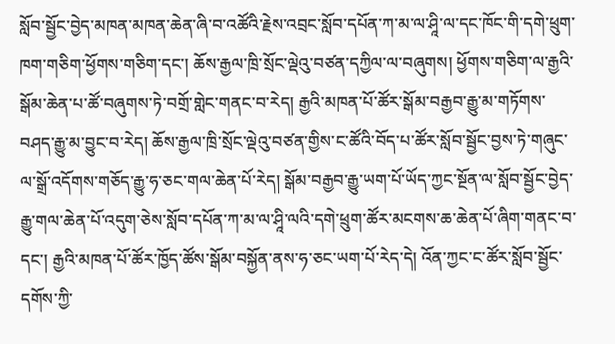སློབ་སྦྱོང་བྱེད་མཁན་མཁན་ཆེན་ཞི་བ་འཚོའི་རྗེས་འབྲང་སློབ་དཔོན་ཀ་མ་ལ་ཤཱི་ལ་དང་ཁོང་གི་དགེ་ཕྲུག་ཁག་གཅིག་ཕྱོགས་གཅིག་དང་། ཆོས་རྒྱལ་ཁྲི་སྲོང་ལྡེའུ་བཙན་དཀྱིལ་ལ་བཞུགས། ཕྱོགས་གཅིག་ལ་རྒྱའི་སྒོམ་ཆེན་པ་ཚོ་བཞུགས་ཏེ་བགྲོ་གླེང་གནང་བ་རེད། རྒྱའི་མཁན་པོ་ཚོར་སྒོམ་བརྒྱབ་རྒྱུ་མ་གཏོགས་བཤད་རྒྱུ་མ་བྱུང་བ་རེད། ཆོས་རྒྱལ་ཁྲི་སྲོང་ལྡེའུ་བཙན་གྱིས་ང་ཚོའི་བོད་པ་ཚོར་སློབ་སྦྱོང་བྱས་ཏེ་གཞུང་ལ་སྒྲོ་འདོགས་གཅོད་རྒྱུ་ཧ་ཅང་གལ་ཆེན་པོ་རེད། སྒོམ་བརྒྱབ་རྒྱུ་ཡག་པོ་ཡོད་ཀྱང་སྔོན་ལ་སློབ་སྦྱོང་བྱེད་རྒྱུ་གལ་ཆེན་པོ་འདུག་ཅེས་སློབ་དཔོན་ཀ་མ་ལ་ཤཱི་ལའི་དགེ་ཕྲུག་ཚོར་མངགས་ཆ་ཆེན་པོ་ཞིག་གནང་བ་དང་། རྒྱའི་མཁན་པོ་ཚོར་ཁྱོད་ཚོས་སྒོམ་བསྐྱོན་ནས་ཧ་ཅང་ཡག་པོ་རེད་དེ། འོན་ཀྱང་ང་ཚོར་སློབ་སྦྱོང་དགོས་ཀྱི་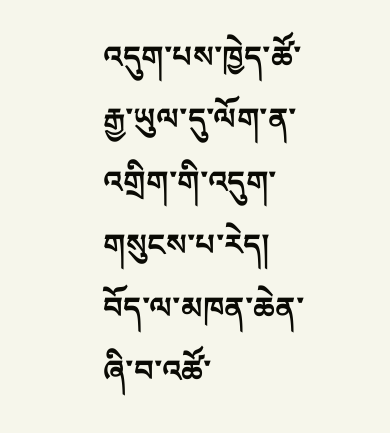འདུག་པས་ཁྱེད་ཚོ་རྒྱ་ཡུལ་དུ་ལོག་ན་འགྲིག་གི་འདུག་གསུངས་པ་རེད།
བོད་ལ་མཁན་ཆེན་ཞི་བ་འཚོ་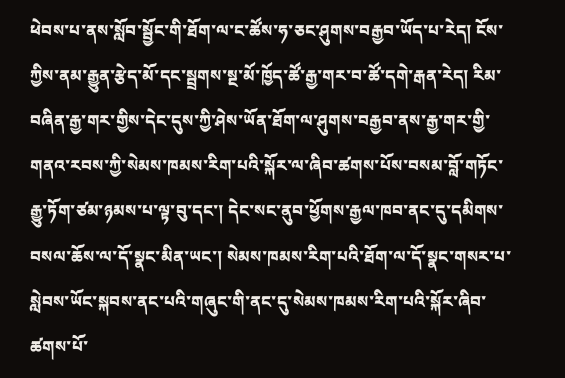ཕེབས་པ་ནས་སློབ་སྦྱོང་གི་ཐོག་ལ་ང་ཚོས་ཧ་ཅང་ཤུགས་བརྒྱབ་ཡོད་པ་རེད། ངོས་ཀྱིས་ནམ་རྒྱུན་རྩེད་མོ་དང་སྦྲགས་སྔ་མོ་ཁྱོད་ཚོ་རྒྱ་གར་བ་ཚོ་དགེ་རྒན་རེད། རིམ་བཞིན་རྒྱ་གར་གྱིས་དེང་དུས་ཀྱི་ཤེས་ཡོན་ཐོག་ལ་ཤུགས་བརྒྱབ་ནས་རྒྱ་གར་གྱི་གནའ་རབས་ཀྱི་སེམས་ཁམས་རིག་པའི་སྐོར་ལ་ཞིབ་ཚགས་པོས་བསམ་བློ་གཏོང་རྒྱུ་ཏོག་ཙམ་ཉམས་པ་ལྟ་བུ་དང་། དེང་སང་ནུབ་ཕྱོགས་རྒྱལ་ཁབ་ནང་དུ་དམིགས་བསལ་ཆོས་ལ་དོ་སྣང་མིན་ཡང་། སེམས་ཁམས་རིག་པའི་ཐོག་ལ་དོ་སྣང་གསར་པ་སླེབས་ཡོང་སྐབས་ནང་པའི་གཞུང་གི་ནང་དུ་སེམས་ཁམས་རིག་པའི་སྐོར་ཞིབ་ཚགས་པོ་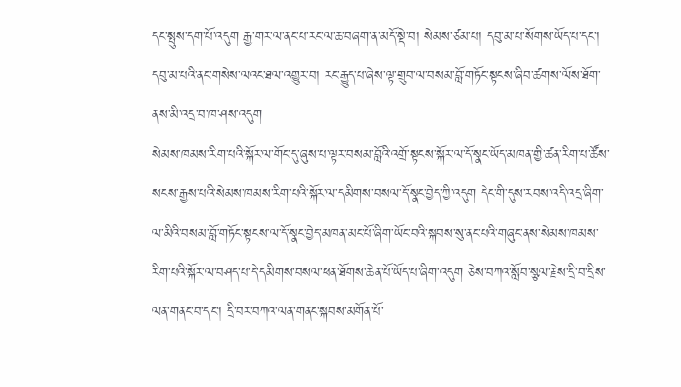དང་སྤུས་དག་པོ་འདུག རྒྱ་གར་ལ་ནང་པ་རང་ལ་ཆ་བཞག་ན་མདོ་སྡེ་བ། སེམས་ཙམ་པ། དབུ་མ་པ་སོགས་ཡོད་པ་དང་། དབུ་མ་པའི་ནང་གསེས་ལའང་ཐལ་འགྱུར་བ། རང་རྒྱུད་པ་ཞེས་ལྟ་གྲུབ་ལ་བསམ་བློ་གཏོང་སྟངས་ཞིབ་ཚགས་ལོས་ཐོག་ནས་མི་འདྲ་བ་ཁ་ཤས་འདུག
སེམས་ཁམས་རིག་པའི་སྐོར་ལ་གོང་དུ་ཞུས་པ་ལྟར་བསམ་བློའི་འགྲོ་སྟངས་སྐོར་ལ་དོ་སྣང་ཡོད་མཁན་གྱི་ཚན་རིག་པ་ཚོས་སངས་རྒྱས་པའི་སེམས་ཁམས་རིག་པའི་སྐོར་ལ་དམིགས་བསལ་དོ་སྣང་བྱེད་ཀྱི་འདུག དེང་གི་དུས་རབས་འདི་འདྲ་ཞིག་ལ་མིའི་བསམ་བློ་གཏོང་སྟངས་ལ་དོ་སྣང་བྱེད་མཁན་མང་པོ་ཞིག་ཡོང་བའི་སྐབས་སུ་ནང་པའི་གཞུང་ནས་སེམས་ཁམས་རིག་པའི་སྐོར་ལ་བཤད་པ་དེ་དམིགས་བསལ་ཕན་ཐོགས་ཆེན་པོ་ཡོད་པ་ཞིག་འདུག ཅེས་བཀའ་སློབ་སྩལ་རྗེས་དྲི་བ་དྲིས་ལན་གནང་བ་དང་། དྲི་བར་བཀའ་ལན་གནང་སྐབས་མགོན་པོ་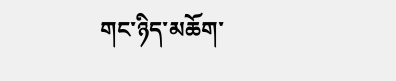གང་ཉིད་མཆོག་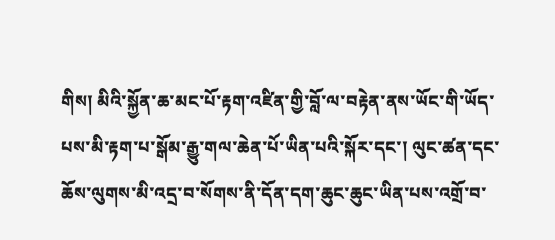གིས། མིའི་སྐྱོན་ཆ་མང་པོ་རྟག་འཛིན་གྱི་བློ་ལ་བརྟེན་ནས་ཡོང་གི་ཡོད་པས་མི་རྟག་པ་སྒོམ་རྒྱུ་གལ་ཆེན་པོ་ཡིན་པའི་སྐོར་དང་། ལུང་ཚན་དང་ཆོས་ལུགས་མི་འདྲ་བ་སོགས་ནི་དོན་དག་ཆུང་ཆུང་ཡིན་པས་འགྲོ་བ་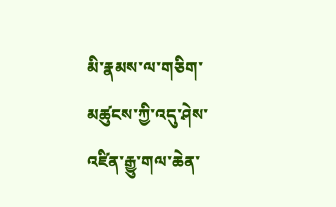མི་རྣམས་ལ་གཅིག་མཚུངས་ཀྱི་འདུ་ཤེས་འཛིན་རྒྱུ་གལ་ཆེན་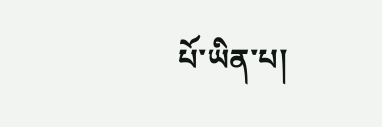པོ་ཡིན་པ།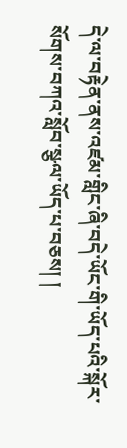དེ་ལ་བརྟེན་ནས་འཛམ་གླིང་ཞི་བདེ་ཡོང་གི་ཡོད་པའི་སྐོར་སོགས་བཀའ་སློབ་སྩལ་ཡོད་པ་བཅས། །